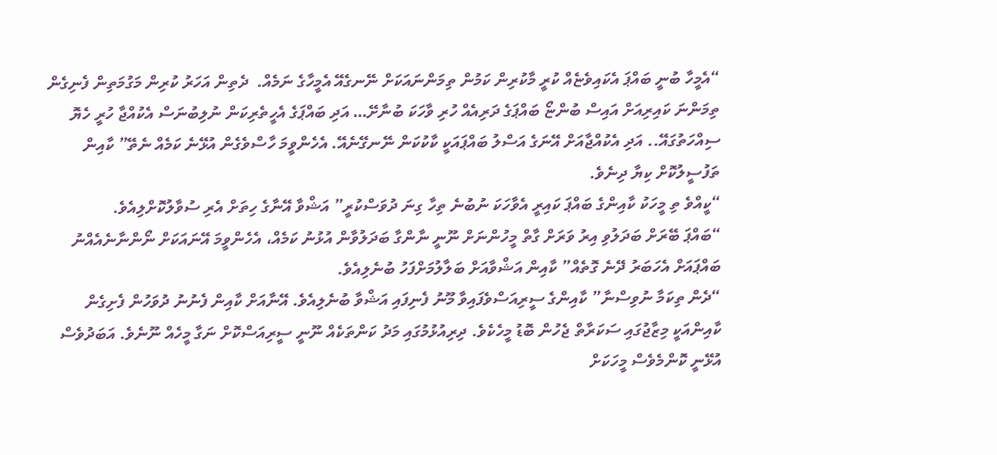“އެމީހާ ބުނީ ބައްޕަ އެކައިވެޏެއް ކުރީ މާކުރިން ކަމުން ތިމަންނައަކަށް ނޭނގެއޭ އެމީހާގެ ނަމެއް.  ދެތިން އަހަރު ކުރިން މަގުމަތިން ފެނިގެން ތިމަންނަ ކައިރިއަށް އައިސް ބުންޏޯ ބައްޕަގެ ދަރިއެއް ހުރި ވާހަކަ ބުނާށޭ… އަދި ބައްޕަގެ އެހީތެރިކަން ނުލިބުނަސް އެކުއްޖާ ހުރީ ހެޔޮ ސިއްހަތުގައޭ.. އަދި އެކުއްޖާއަށް އޭނަގެ އަސްލު ބައްޕައަކީ ކާކުކަން ނޭނގޭނެއޭ. އެހެންވީމަ ހާސްވެގެން އުޅޭނެ ކަމެއް ނެތޭ” ކާއިން ތަފުސީލުކޮށް ކިޔާ ދިނެވެ.
“ކީއްވެ ތި މީހަކު ކާއިންގެ ބައްޕަ ކައިރީ އެވާހަކަ ނުބުނެ ތިހާ ގިނަ ދުވަސްކުރީ” އަޝްވާ އޭނާގެ ހިތަށް އެރި ސުވާލުކޮށްލިއެވެ.
“ބައްޕަ ބޭރަށް ބަދަލުވި އިރު ވަރަށް ގާތް މީހުންނަށް ނޫނީ ނާންގާ ބަދަލުވާން އުޅުނު ކަމެއް، އެހެންވީމަ އޭނައަކަށް ނޯންނާނެއެއްނު ބައްޕައަށް އެހަބަރު ދޭނެ ގޮތެއް” ކާއިން އަޝްވާއަށް ބަލާލުމަށްފަހު ބުނެލިއެވެ.
“ދެން ތިކަމާ ނުވިސްނާ” ކާއިންގެ ސީރިއަސްވެފައިވާ މޫނު ފެނިފައި އަޝްވާ ބުނެލިއެވެ. އޭނާއަށް ކާއިން ފެނުނު ދުވަހުން ފެށިގެން ކާއިންއަކީ މިޒާޖުގައި ސަކަރާތް ޖެހުން ބޮޑު މީހެކެވެ. ދިރިއުޅުމުގައި މަދު ކަންތަކެއް ނޫނީ ސީރިއަސްކޮށް ނަގާ މީހެއް ނޫނެވެ. އަބަދުވެސް އުޅޭނީ ކޮންމެވެސް މީހަކަށް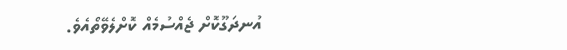އުނދަގޫކޮށް ޖެއްސުމެއް ކޮށްލެވޭތޯއެވެ.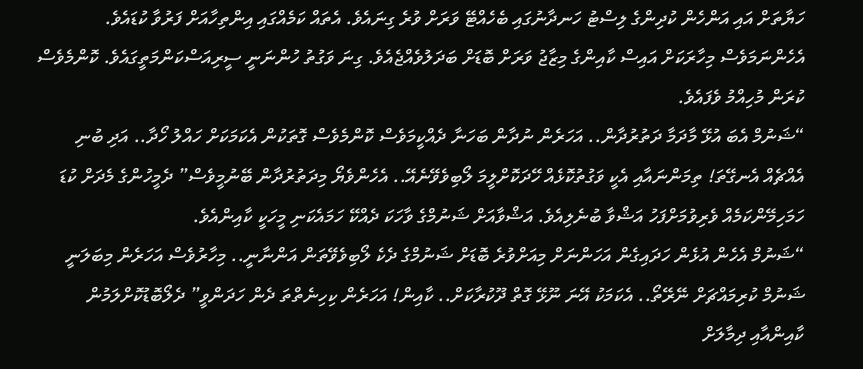ހަޔާތަށް އައި އަންހެން ކުދިންގެ ލިސްޓު ހަނދާނުގައި ބެހެއްޓޭ ވަރަށް ވުރެ ގިނައެވެ. އެތައް ކަމެއްގައި އިންތިހާއަށް ފަރުވާ ކުޑައެވެ. އެހެންނަމަވެސް މިހާރަކަށް އައިސް ކާއިންގެ މިޒާޖު ވަރަށް ބޮޑަށް ބަދަލުވެއްޖެއެވެ. ގިނަ ވަގުތު ހުންނަނީ ސީރިއަސްކަންމަތީގައެވެ. ކޮންމެވެސް ކުރަން މުހިއްމު ވެފައެވެ.
“ޝަނުމް އެބަ އުޅޭ މާދަމާ ދަތުރުދާން.. އަހަރެން ނުދާން ބަހަނާ ދެއްކީމަވެސް ކޮންމެވެސް ގޮތަކުން އެކަމަކަށް ހައްލު ހޯދާ.. އަދި ބުނި އެއްޗެއް އެނގޭތަ! ތިމަންނައާއި އެކީ ވަގުތުކޮޅެއް ހޭދަކޮށްލީމަ ލޯބިވެވޭނެއޭ.. އެހެންވެޔޯ މިދަތުރުދާން ބޭނުމީވެސް” ދެމީހުންގެ މެދަށް ކުޑަ ހަމަހިމޭންކަމެއް ވެރިވުމަށްފަހު އަޝްވާ ބުނެލިއެވެ. އަޝްވާއަށް ޝަނުމްގެ ވާހަކަ ދެއްކޭ ހަމައެކަނި މީހަކީ ކާއިންއެވެ.
“ޝަނުމް އެހެން އުޅެން ހަދައިގެން އަހަންނަށް މިއަށްވުރެ ބޮޑަށް ޝަނުމްގެ ދެކެ ލޯބިވެވޭތަން އަންނާނީ.. މިހާރުވެސް އަހަރެން މިބަލަނީ ޝަނުމް ކުރިމައްޗަށް ނޭރޭތޯ.. އެކަމަކު އޭނަ ނޫޅޭ ގޮތް ދޫކުރާކަށް.. ކާއިން! އަހަރެން ކިހިނެތްތަ ދެން ހަދަންވީ” ދެލޯބޮޑުކޮށްލަމުން ކާއިންއާއި ދިމާލަށް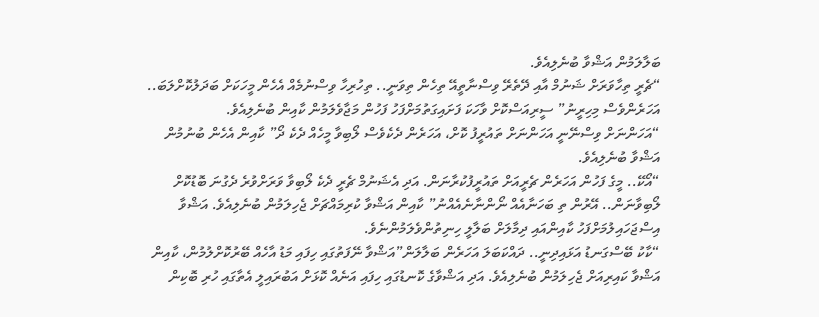ބަލާލަމުން އަޝްވާ ބުނެލިއެވެ.
“ޗެރީ ތިހާވަރަށް ޝަނުމް އާއި ދޭތެރޭ ވިސްނާތީއޭ ތިހެން ތިވަނީ.. ތިހުރިހާ ވިސްނުމެއް އެހެން މީހަކަށް ބަދަލުކޮށްލަބަ.. އަހަރެންވެސް މިހިރީނު” ސީރިއަސްކޮށް ވާހަކަ ފަށައިގަތުމަށްފަހު ފަހުން މަޖާވެލަމުން ކާއިން ބުނެލިއެވެ.
“އަހަންނަށް ވިސްނޭނީ އަހަންނަށް ތައުރީފު ކޮށް، އަހަރެން ދެކެވެސް ލޯބިވާ މީހެއް ދެކެ ދޯ” ކާއިން އެހެން ބުނުމުން އަޝްވާ ބުނެލިއެވެ.
“އޯކޭ.. މީގެ ފަހުން އަހަރެން ޗެރީއަށް ތައުރީފުކުރާނަން. އަދި އެޝަނުމް ޗެރީ ދެކެ ލޯބިވާ ވަރަށްވުރެ ދެގުނަ ބޮޑުކޮށް ލޯބިވާނަން.. އޭރުން ތި ބަހަނާއެއް ނޯންނާނެއެއްނު” ކާއިން އަޝްވާ ކުރިމައްޗަށް ޖެހިލަމުން ބުނެލިއެވެ. އަޝްވާ އިސްޖަހައިލުމަށްފަހު ކާއިންއައި ދިމާލަށް ބަލާލީ ހިނިތުންވެލަމުންނެވެ.
“ކާކު ބޭސްގަނޑު އަޅައިދިނީ.. ދައްކަބަލަ އަހަރެން ބަލާލަން”އަޝްވާ ނޭފަތުގައި ހިފައި މަޑު އާހެއް ބޭރުކޮށްލުމުން، ކާއިން އަޝްވާ ކައިރިއަށް ޖެހިލަމުން ބުނެލިއެވެ. އަދި އަޝްވާގެ ކޮނޑުގައި ހިފައި އަނެއް ކޮޅަށް އަބުރައިލީ އެތާގައި ހުރި ބޮކިން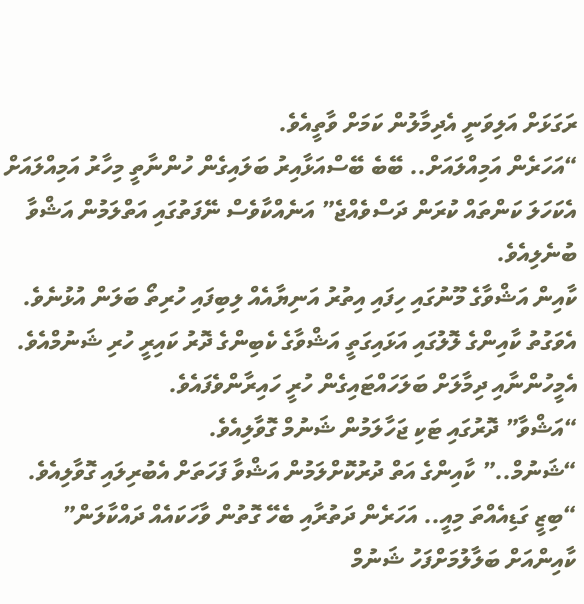ރަގަޅަށް އަލިވަނީ އެދިމާލުން ކަމަށް ވާތީއެވެ.
“އަހަރެން އަމިއްލައަށް.. ބޭބެ ބޭސްއަޅާއިރު ބަލައިގެން ހުންނާތީ މިހާރު އަމިއްލައަށް އެކަހަލަ ކަންތައް ކުރަން ދަސްވެއްޖެ” އަނެއްކާވެސް ނޭފަތުގައި އަތްލަމުން އަޝްވާ ބުނެލިއެވެ.
ކާއިން އަޝްވާގެ މޫނުގައި ހިފައި އިތުރު އަނިޔާއެއް ލިބިފައި ހުރިތޯ ބަލަން އުޅުނެވެ. އެވަގުތު ކާއިންގެ ލޮލުގައި އަޅައިގަތީ އަޝްވާގެ ކެބިންގެ ދޮރު ކައިރީ ހުރި ޝަނުމްއެވެ. އެމީހުންނާއި ދިމާލަށް ބަލަހައްޓައިގެން ހުރީ ހައިރާންވެފައެވެ.
“އަޝްވާ” ދޮރުގައި ޓަކި ޖަހާލަމުން ޝަނުމް ގޮވާލިއެވެ.
“ޝަނުމް..” ކާއިންގެ އަތް ދުރުކޮށްލަމުން އަޝްވާ ފަހަތަށް އެބުރިލައި ގޮވާލިއެވެ.
“ބިޒީ ގަޑިއެއްތަ މިއީ.. އަހަރެން ދަތުރާއި ބެހޭ ގޮތުން ވާހަކައެއް ދައްކާލަން” ކާއިންއަށް ބަލާލުމަށްފަހު ޝަނުމް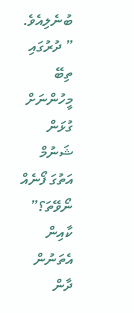ބުނެލިއެވެ.
” ދުރުގައި ތިބޭ  މީހުންނަށް ގުޅަން ޝަނުމް އަތުގަ ފޯނެއް ނޯވޭތަ؟” ކާއިން އެތަނުން ދާން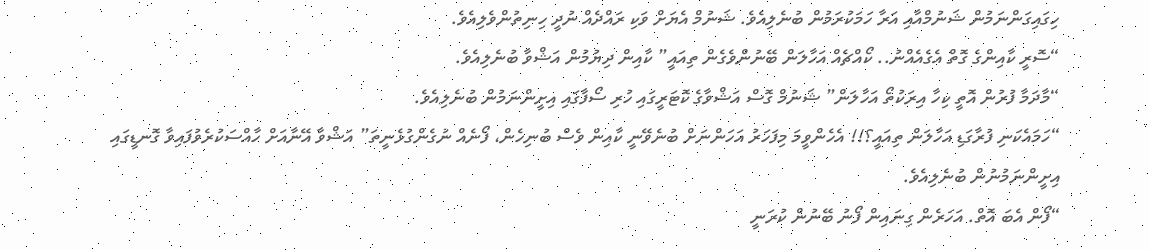ހިގައިގަންނަމުން ޝަނުމްއާއި އަރާ ހަމަކުރަމުން ބުނެލިއެވެ. ޝަނުމް އެޔަށް ވަކި ރައްދެއް ނުދީ ހިނިތުންވެލިއެވެ.
“ސޮރީ ކާއިންގެ ގޮތް އެގެއެއްނު.. ކޯއްޗެއް އަހާލަން ބޭނުންވެގެން ތިއައީ” ކާއިން ދިޔުމުން އަޝްވާ ބުނެލިއެވެ.
“މާދަމާ ފުރުން އޮތީ ކިހާ އިރަކުތޯ އަހާލަން” ޝަނުމް ގޮސް އަޝްވާގެ ކޮޓަރީގައި ހުރި ސޯފާގައި އިށީންނަމުން ބުނެލިއެވެ.
“ހަމައެކަނި ފުރާގަޑި އަހާލަން ތިއައީ؟!! އެހެންވީމަ މިފަހަރު އަހަންނަށް ބުނެވޭނީ ކާއިން ވެސް ބުނިހެން، ފޯނެއް ނުގެންގުޅެނީތަ” އަޝްވާ އޭނާއަށް ހާއްސަކުރެވުފައިވާ ގޮނޑީގައި އިށީންނަމުނުން ބުނެލިއެވެ.
“ފޯން އެބަ އޮތް. އަހަރެން ގިނައިން ފޯނު ބޭނުން ކުރަނީ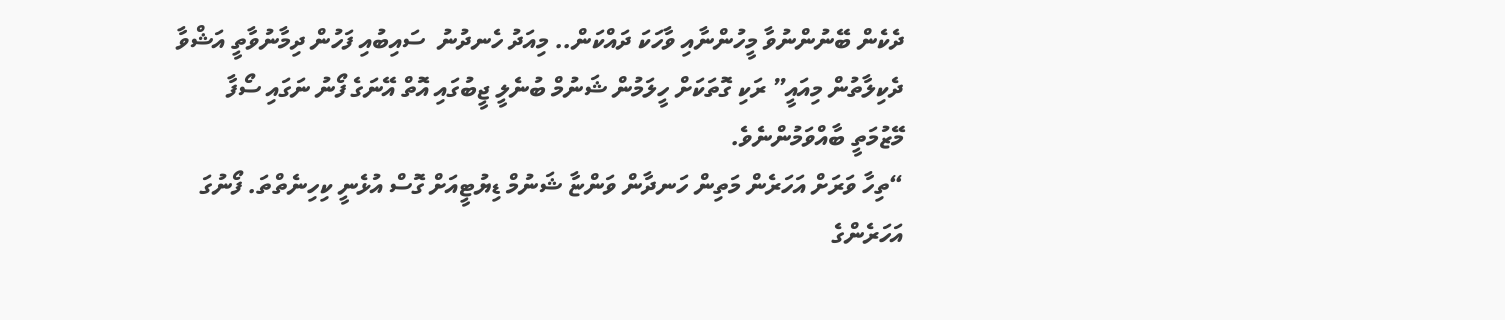ދެކެން ބޭނުންނުވާ މީހުންނާއި ވާހަކަ ދައްކަން.. މިއަދު ހެނދުނު  ސައިބުއި ފަހުން ދިމާނުވާތީ އަޝްވާ ދެކިލާތުން މިއައީ” ރަކި ގޮތަކަށް ހީލަމުން ޝަނުމް ބުނެލީ ޖީބުގައި އޮތް އޭނަގެ ފޯނު ނަގައި ސޯފާ މޭޒުމަތީ ބާއްވަމުންނެވެ.
“ތިހާ ވަރަށް އަހަރެން މަތިން ހަނދާން ވަންޏާ ޝަނުމް ޑިޔުޓީއަށް ގޮސް އުޅެނީ ކިހިނެތްތަ. ފޯނުގަ އަހަރެންގެ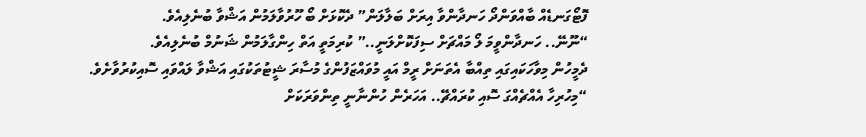ފޮޓޯގަނޑެއް ބާއްވަންދޯ ހަނދާންވާ އިރަށް ބަލާލަން” ދެކޮޅަށް ބޯ ހޫރުވާލަމުން އަޝްވާ ބުނެލިއެވެ.
“ނޫނޭ.. ހަނދާންވީމަ ލޯ މައްޗަށް ސިފަކޮށްލަނީ..” ކުރިމަތީ އަތް ހިންގާލަމުން ޝަނުމް ބުނެލިއެވެ.
ދެމީހުން މިވާހަކައިގައި ތިއްބާ އެތަނަށް ރީމް އައީ މުވައްޒަފުންގެ މުސާރަ ޝީޓުތަކުގައި އަޝްވާ ލައްވައި ސޮއިކުރުވާށެވެ.
“މިހުރިހާ އެއްޗެއްގަ ސޮއި ކުރައްޗޭ.. އަހަރެން ހުންނާނީ ތިންވަރަކަށް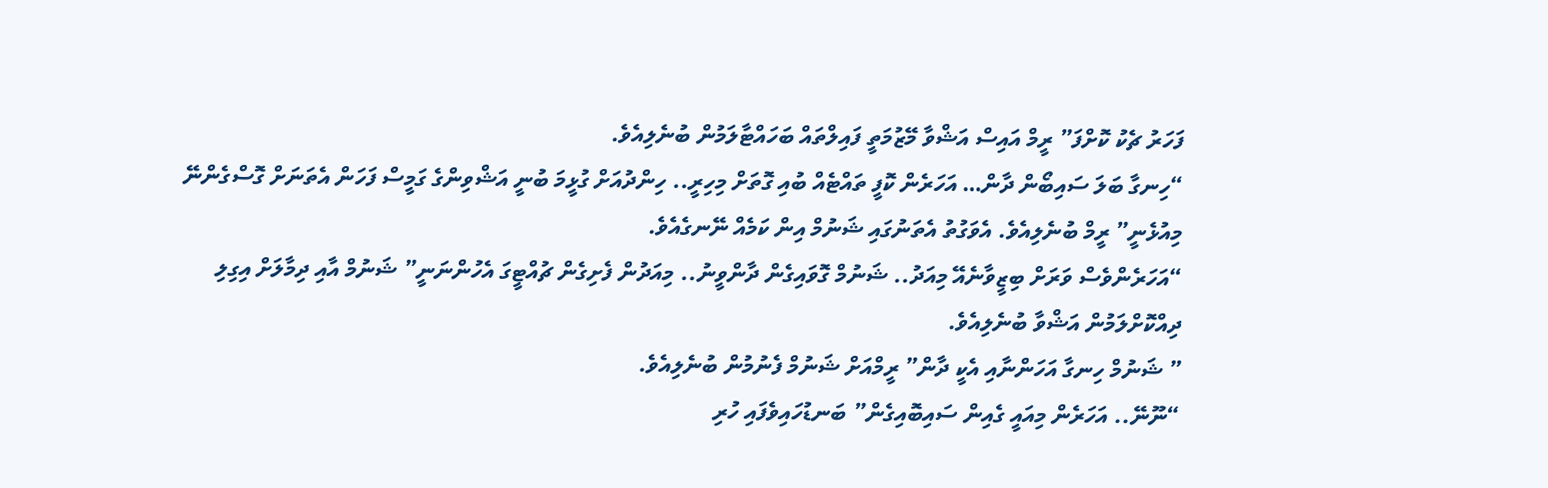ފަހަރު ޗެކު ކޮށްފަ” ރީމް އައިސް އަޝްވާ މޭޒުމަތީ ފައިލްތައް ބަހައްޓާލަމުން ބުނެލިއެވެ.
“ހިނގާ ބަލަ ސައިބޯން ދާން… އަހަރެން ކޮފީ ތައްޓެއް ބުއި ގޮތަށް މިހިރީ.. ހިންދުއަށް ގުޅީމަ ބުނީ އަޝްވިންގެ ގަމީސް ފަހަން އެތަނަށް ގޮސްގެންނޭ މިއުޅެނީ” ރީމް ބުނެލިއެވެ. އެވަގުތު އެތަނުގައި ޝަނުމް އިން ކަމެއް ނޭނގެއެވެ.
“އަހަރެންވެސް ވަރަށް ބިޒީވާނެއޭ މިއަދު.. ޝަނުމް ގޮވައިގެން ދާންވީނު.. މިއަދުން ފެށިގެން ޗުއްޓީގަ އެހުންނަނީ” ޝަނުމް އާއި ދިމާލަށް އިގިލި ދިއްކޮށްލަމުން އަޝްވާ ބުނެލިއެވެ.
” ޝަނުމް ހިނގާ އަހަންނާއި އެކީ ދާން” ރީމްއަށް ޝަނުމް ފެނުމުން ބުނެލިއެވެ.
“ނޫނޭ.. އަހަރެން މިއައީ ގެއިން ސައިބޮއިގެން” ބަނޑުހައިވެފައި ހުރި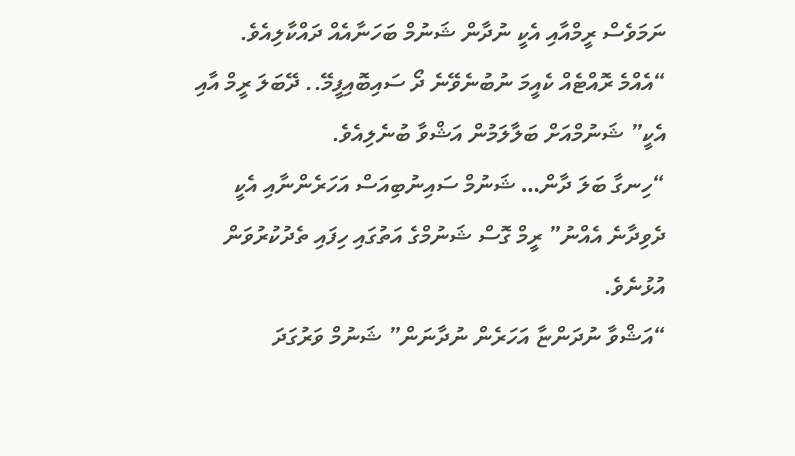ނަމަވެސް ރީމްއާއި އެކީ ނުދާން ޝަނުމް ބަހަނާއެއް ދައްކާލިއެވެ.
“އެއްމެ ރޮއްޓެއް ކެއީމަ ނުބުނެވޭނެ ދޯ ސައިބޮއިފީމޭ.. ދޭބަލަ ރީމް އާއި އެކީ” ޝަނުމްއަށް ބަލާލަމުން އަޝްވާ ބުނެލިއެވެ.
“ހިނގާ ބަލަ ދާން… ޝަނުމް ސައިނުބިއަސް އަހަރެންނާއި އެކީ ދެވިދާނެ އެއްނު” ރީމް ގޮސް ޝަނުމްގެ އަތުގައި ހިފައި ތެދުކުރުވަން އުޅުނެވެ.
“އަޝްވާ ނުދަންޏާ އަހަރެން ނުދާނަން” ޝަނުމް ވަރުގަދަ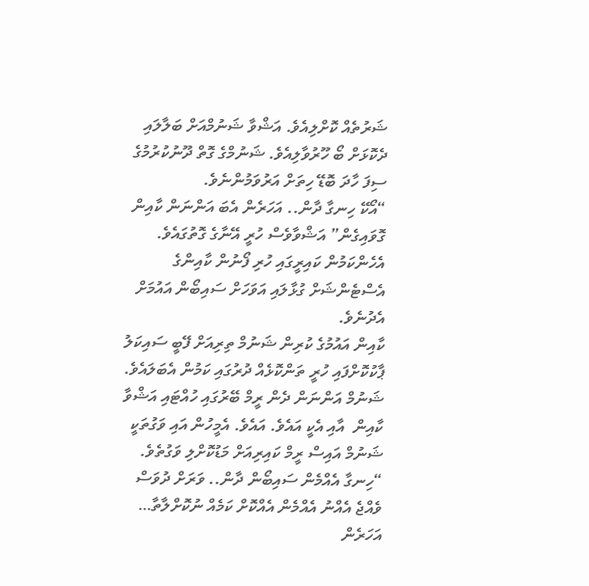ޝަރުތެއް ކޮށްލިއެވެ. އަޝްވާ ޝަނުމްއަށް ބަލާލައި ދެކޮޅަށް ބޯ ހޫރުވާލިއެވެ. ޝަނުމްގެ ގޮތް ދޫނުކުރުމުގެ ސިފަ ހާދަ ބޮޑޭ ހިތަށް އަރުވަމުންނެވެ.
“އޯކޭ ހިނގާ ދާން.. އަހަރެން އެބަ އަންނަން ކާއިން ގޮވައިގެން” އަޝްވާވެސް ހުރީ އޭނާގެ ގޮތުގައެވެ. އެހެންކަމުން ކައިރީގައި ހުރި ފޯނުން ކާއިންގެ އެސްޓެންޝަށް ގުޅާލައި އަވަހަށް ސައިބޯން އައުމަށް އެދުނެވެ.
ކާއިން އައުމުގެ ކުރިން ޝަނުމް ތިރިއަށް ފޭބީ ސައިކަލު ޕާކުކޮށްފައި ހުރީ ތަންކޮޅެއް ދުރުގައި ކަމުން އެބަލައެވެ.
ޝަނުމް އަންނަން ދެން ރީމް ބޭރުގައި ހުއްޓައި އަޝްވާ ކާއިން  އާއި އެކީ އައެވެ. އައެވެ. އެމީހުން އައި ވަގުތަކީ ޝަނުމް އައިސް ރީމް ކައިރިއަށް މަޑުކޮށްލި ވަގުތެވެ.
“ހިނގާ އެއްމެން ސައިބޯން ދާން.. ވަރަށް ދުވަސް ވެއްޖެ އެއްނު އެއްމެން އެއްކޮށް ކަމެއް ނުކޮށްލާތާ… އަހަރެން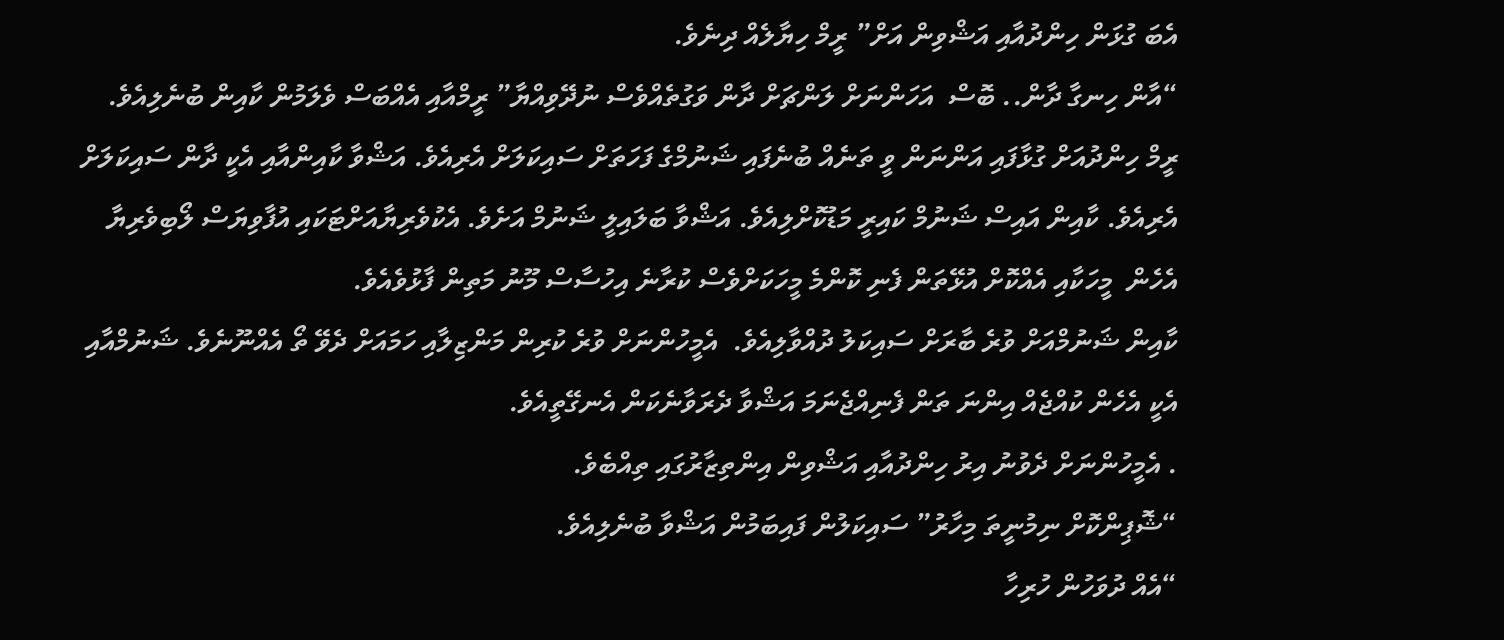އެބަ ގުޅަން ހިންދުއާއި އަޝްވިން އަށް” ރީމް ހިޔާލެއް ދިނެވެ.
“އާން ހިނގާ ދާން.. ބޮސް  އަހަންނަށް ލަންޗަށް ދާން ވަގުތެއްވެސް ނުދޭވިއްޔާ” ރީމްއާއި އެއްބަސް ވެލަމުން ކާއިން ބުނެލިއެވެ. ރީމް ހިންދުއަށް ގުޅާފައި އަންނަން ވީ ތަނެއް ބުނެފައި ޝަނުމްގެ ފަހަތަށް ސައިކަލަށް އެރިއެވެ. އަޝްވާ ކާއިންއާއި އެކީ ދާން ސައިކަލަށް އެރިއެވެ. ކާއިން އައިސް ޝަނުމް ކައިރީ މަޑުކޮށްލިއެވެ. އަޝްވާ ބަލައިލީ ޝަނުމް އަށެވެ. އެކުވެރިޔާއަށްޓަކައި އުފާވިޔަސް ލޯބިވެރިޔާ އެހެން  މީހަކާއި އެއްކޮށް އުޅޭތަން ފެނި ކޮންމެ މީހަކަށްވެސް ކުރާނެ އިހުސާސް މޫނު މަތިން ފާޅުވެއެވެ.
ކާއިން ޝަނުމްއަށް ވުރެ ބާރަށް ސައިކަލު ދުއްވާލިއެވެ.  އެމީހުންނަށް ވުރެ ކުރިން މަންޒިލާއި ހަމައަށް ދެވޭ ތޯ އެއްނޫނެވެ. ޝަނުމްއާއި އެކީ އެހެން ކުއްޖެއް އިންނަ ތަން ފެނިއްޖެނަމަ އަޝްވާ ދެރަވާނެކަން އެނގޭތީއެވެ.
. އެމީހުންނަށް ދެވުނު އިރު ހިންދުއާއި އަޝްވިން އިންތިޒާރުގައި ތިއްބެވެ.
“ޝޮޕިންކޮށް ނިމުނީތަ މިހާރު” ސައިކަލުން ފައިބަމުން އަޝްވާ ބުނެލިއެވެ.
“އެއް ދުވަހުން ހުރިހާ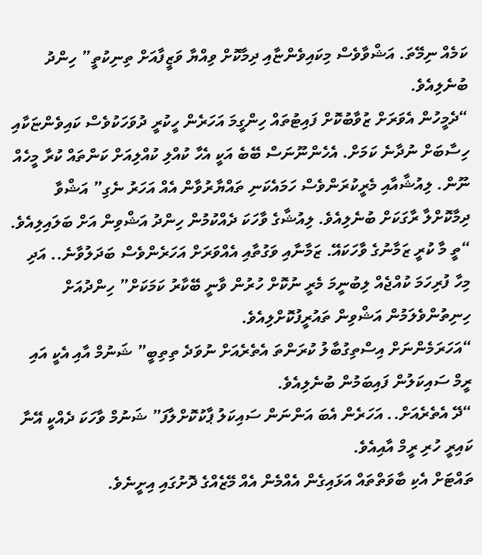ކަމެއް ނިމޭތަ. އަޝްވާވެސް މިކައިވެންޏާއި ދިމާކޮށް ވިއްޔާ ވަޒީފާއަށް ތިނިކުތީ” ހިންދު ބުނެލިއެވެ.
“ދެމީހުން އެވަރަށް ޒުވާބުކޮށް ފައިޓުތައް ހިންގީމަ އަހަރެން ހީކުރީ ދުވަހަކުވެސް ކައިވެންޏަކާއި ހިސާބަށް ނުދާނެ ކަމަށް. އެހެންނޫނަސް ބޭބެ އަކީ އެހާ ކުއްލި ކުއްލިއަށް ކަންތައް ކުރާ މީހެއް ނޫން. ލިއުޝާއާއި މެރީކުރަންވެސް ހަމައެކަނި ތައްޔާރުވާން އެއް އަހަރު ނެގި” އަޝްވާ ދިމާކޮށްލާ ރާގަކަށް ބުނެލިއެވެ. ލިއުޝާގެ ވާހަކަ ދެއްކުމުން ހިންދު އަޝްވިން އަށް ބަލައިލިއެވެ.
“ތީ މާ ކުރީ ޒަމާނުގެ ވާހަކައޭ. ޒަމާނާއި ވަގުތާއި އެއްވަރަށް އަހަރެންވެސް ބަދަލުވާނެ.. އަދި މިހާ ފުރިހަމަ ކުއްޖެއް ލިބުނީމަ މެރީ ނުކޮށް ހުރުން ވާނީ ބޭކާރު ކަމަކަށް” ހިންދުއަށް ހިނިތުންވެލަމުން އަޝްވިން ތައުރީފުކޮށްލިއެވެ.
“އަހަރަމެންނަށް އިސްތިގުބާލު ކުރަންތަ އެތެރެއަށް ނުވަދެ ތިތިބީ” ޝަނުމް އާއި އެކީ އައި ރީމް ސައިކަލުން ފައިބަމުން ބުނެލިއެވެ.
“ދޭ އެތެރެއަށް.. އަހަރެން އެބަ އަންނަން ސައިކަލު ޕާކުކޮށްލާފަ” ޝަނުމް ވާހަކަ ދެއްކީ އޭނާ ކައިރީ ހުރި ރީމް އާއިއެވެ.
ތައްޓަށް އެކި ބާވަތްތައް އަޅައިގެން އެއްމެން އެއް މޭޒެއްގެ ދޮށުގައި އިށީނެވެ.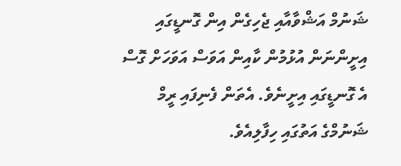ޝަނުމް އަޝްވާއާއި ޖެހިގެން އިން ގޮނޑީގައި އިށީންނަން އުޅުމުން ކާއިން އަވަސް އަވަހަށް ގޮސް އެ ގޮނޑީގައި އިށީނެވެ. އެތަން ފެނިފައި ރީމް ޝަނުމްގެ އަތުގައި ހިފާލިއެވެ.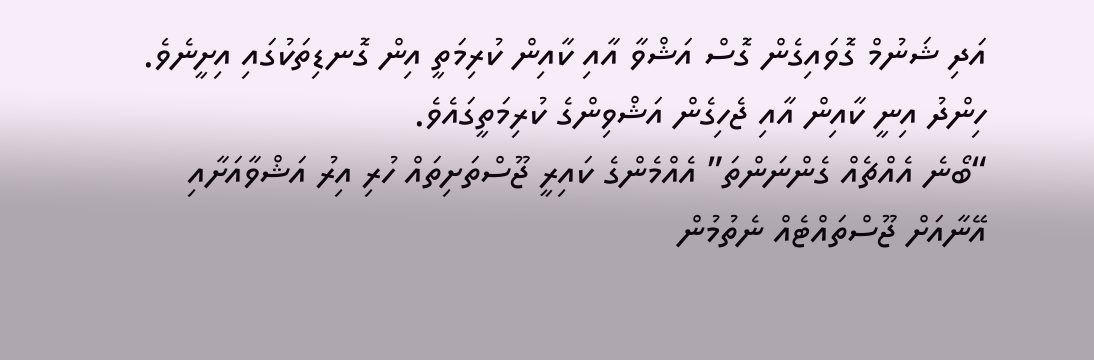އަދި ޝަނުމް ގޮވައިގެން ގޮސް އަޝްވާ އާއި ކާއިން ކުރިމަތީ އިން ގޮނޑިތަކުގައި އިށީނެވެ. ހިންދު އިނީ ކާއިން އާއި ޖެހިގެން އަޝްވިންގެ ކުރިމަތީގައެވެ.
“ބޯނެ އެއްޗެއް ގެންނަންތަ” އެއްމެންގެ ކައިރީ ޖޫސްތަށިތައް ހުރި އިރު އަޝްވާއަށާއި އޭނާއަށް ޖޫސްތައްޓެއް ނެތުމުން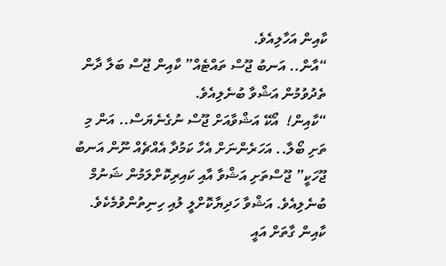ކާއިން އަހާލިއެވެ.
“އާން.. އަނބު ޖޫސް ތައްޓެއް” ކާއިން ޖޫސް ބަލާ ދާން ތެދުވުމުން އަޝްވާ ބުނެލިއެވެ.
“ކާއިން!  އޯކޭ އަޝްވާއަށް ޖޫސް ނުގެނެޔަސް.. އަން މި ތަށި ބޯލާ.. އަހަރެންނަށް އެހާ ކަމުދާ އެއްޗެއް ނޫން އަނބު ޖޫހަކީ” ޖޫސްތަށި އަޝްވާ އާއި ކައިރިކޮށްލަމުން ޝަނުމް ބުނެލިއެވެ. އަޝްވާ ހަދިޔާކޮށްލީ ލުއި ހިނިތުންވުމެކެވެ. ކާއިން ގާތަށް އައީ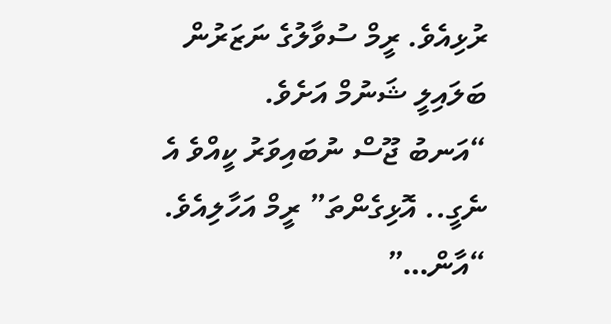ރުޅިއެވެ. ރީމް ސުވާލުގެ ނަޒަރުން ބަލައިލީ ޝަނުމް އަށެވެ.
“އަނބު ޖޫސް ނުބައިވަރު ކީއްވެ އެ ނެގީ.. އޮޅިގެންތަ” ރީމް އަހާލިއެވެ.
“އާން…”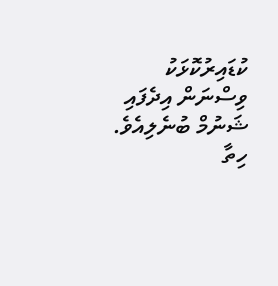ކުޑައިރުކޮޅަކު ވިސްނަން އިދެފައި ޝަނުމް ބުނެލިއެވެ.
ހިތާ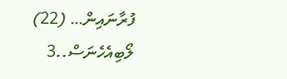ފުރާނައިން… (22)
ލޯބިއެހެނަސް..3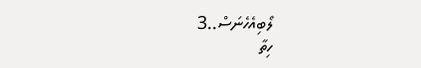ލޯބިއެހެނަސް..3
ހިތާ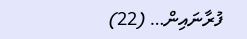ފުރާނައިން… (22)